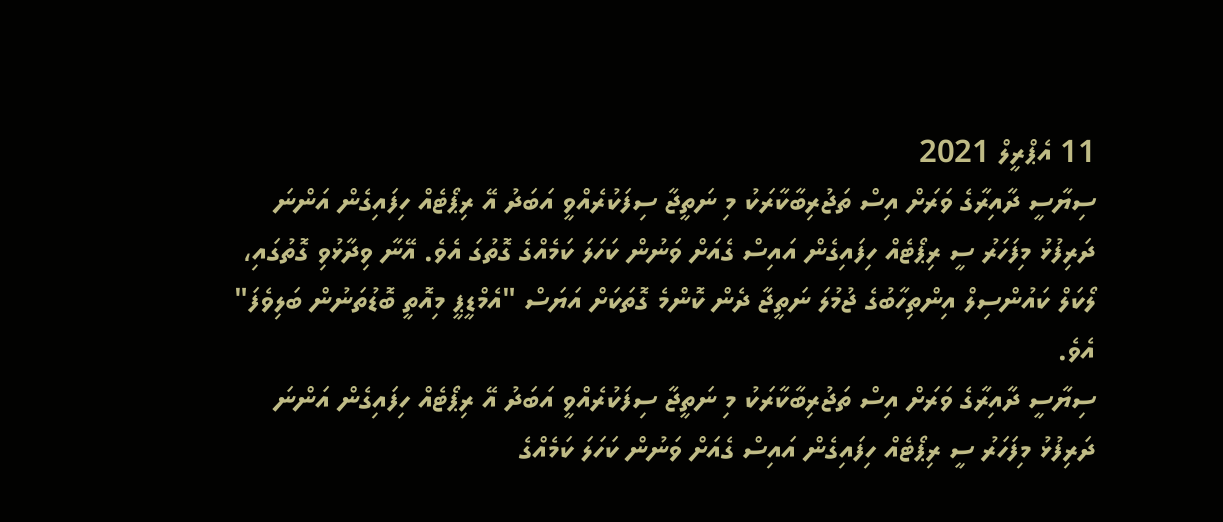11 އެޕްރީލް 2021
ސިޔާސީ ދާއިރާގެ ވަރަށް އިސް ތަޖުރިބާކާރަކު މި ނަތީޖާ ސިފަކުރެއްވީ އަބަދު އޭ ރިޕޯޓެއް ހިފައިގެން އަންނަ ދަރިފުޅު މިފަހަރު ސީ ރިޕޯޓެއް ހިފައިގެން އައިސް ގެއަށް ވަނުން ކަހަލަ ކަމެއްގެ ގޮތުގަ އެވެ. އޭނާ ވިދާޅުވި ގޮތުގައި، ލޯކަލް ކައުންސިލް އިންތިހާބުގެ ޖުމުލަ ނަތީޖާ ދެން ކޮންމެ ގޮތަކަށް އަޔަސް "އެމްޑީޕީ މިއޮތީ ބޮޑުތަނުން ބަލިވެފަ" އެވެ.
ސިޔާސީ ދާއިރާގެ ވަރަށް އިސް ތަޖުރިބާކާރަކު މި ނަތީޖާ ސިފަކުރެއްވީ އަބަދު އޭ ރިޕޯޓެއް ހިފައިގެން އަންނަ ދަރިފުޅު މިފަހަރު ސީ ރިޕޯޓެއް ހިފައިގެން އައިސް ގެއަށް ވަނުން ކަހަލަ ކަމެއްގެ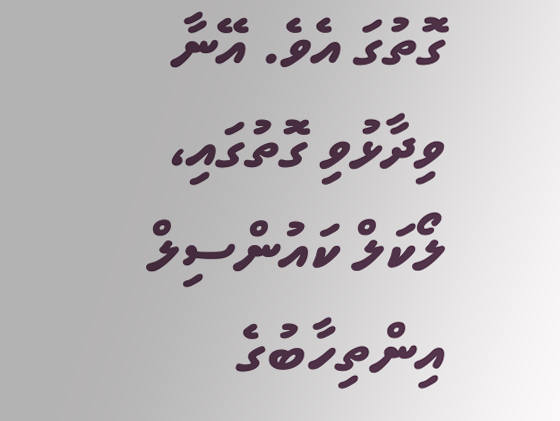ގޮތުގަ އެވެ. އޭނާ ވިދާޅުވި ގޮތުގައި، ލޯކަލް ކައުންސިލް އިންތިހާބުގެ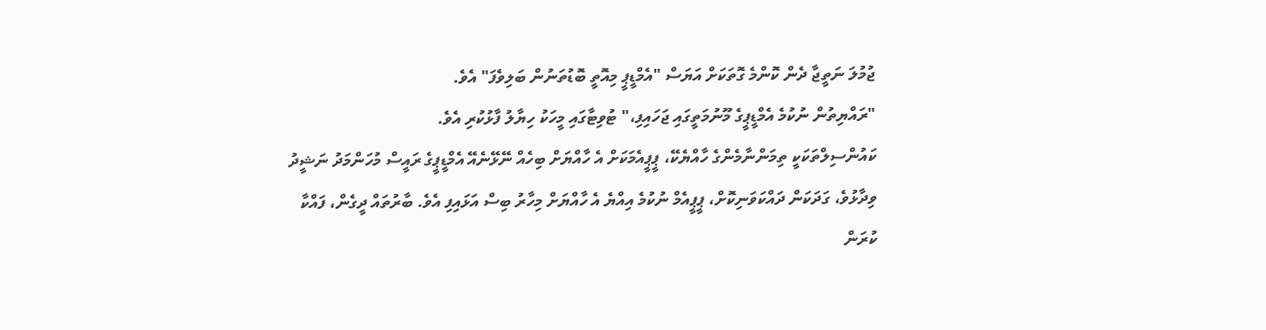ޖުމުލަ ނަތީޖާ ދެން ކޮންމެ ގޮތަކަށް އަޔަސް "އެމްޑީޕީ މިއޮތީ ބޮޑުތަނުން ބަލިވެފަ" އެވެ.
"ރައްޔިތުން ނުކުމެ އެމްޑީޕީގެ މޫނުމަތީގައި ޖަހައިފި،" ޓުވިޓާގައި މީހަކު ހިޔާލު ފާޅުކުރި އެވެ.
ކައުންސިލްތަކަކީ ތިމަންނާމެންގެ ހާއްޔެކޭ، ޕީޕީއެމަކަށް އެ ހާއްޔަށް ބިހެއް ނޭޅޭނެއޭ އެމްޑީޕީގެ ރައީސް މުހަންމަދު ނަޝީދު ވިދާޅުވެ، ގަދަކަން ދައްކަވަނިކޮށް، ޕީޕީއެމް ނުކުމެ އިއްޔެ އެ ހާއްޔަށް މިހާރު ބިސް އަޅައިފި އެވެ. ބާރުތައް ދީގެން، ފައްކާ ކުރަން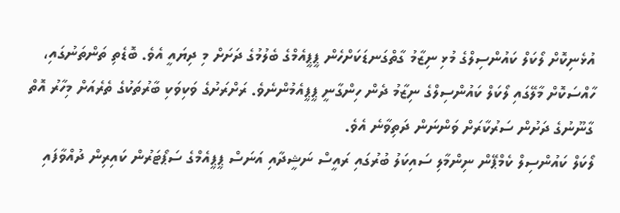އުޅެނިކޮށް ލޯކަލް ކައުންސިލްގެ މުޅި ނިޒާމު ގާތްގަނޑަކަށްހެން ޕީޕީއެމްގެ ބެލުމުގެ ދަށަށް މި ދިޔައީ އެވެ. ބޮޑެތި ތަންތަނުގައި، ހާއްސަކޮށް މާލޭގައި ލޯކަލް ކައުންސިލްގެ ނިޒާމު ދެން ހިންގާނީ ޕީޕީއެމުންނެވެ. ރަށްރަށުގެ ވަކިވަކި ބާރުތަކުގެ ތެރެއަށް މިހާރު އޮތް ގާނޫނުގެ ދަށުން ސަރުކާރަށް ވަންނަން ދަތިވާނެ އެވެ.
ލޯކަލް ކައުންސިލް ކެމްޕޭން ނިންމާލި ސައިކަލު ބުރުގައި ރައީސް ނަޝީދާއި އަނަސް ޕީޕީއެމްގެ ސަޕޯޓަރުން ކައިރިން ދުއްވާފައި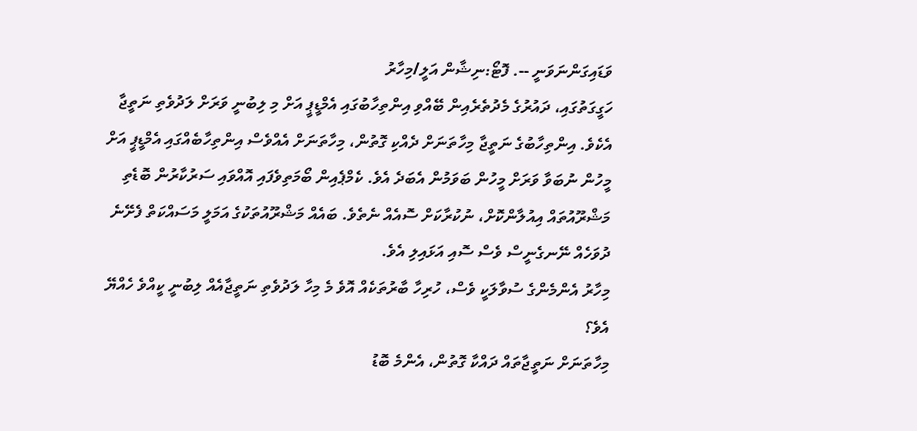ވަޑައިގަންނަވަނީ --. ފޮޓޯ:ނިޝާން އަލީ/މިހާރު
ހަގީގަތުގައި، ދައުރުގެ މެދުތެރެއިން ބޭއްވި އިންތިހާބުގައި އެމްޑީޕީ އަށް މި ލިބުނީ ވަރަށް ލަދުވެތި ނަތީޖާ އެކެވެ. އިންތިހާބުގެ ނަތީޖާ މިހާތަނަށް ދެއްކި ގޮތުން، މިހާތަނަށް އެއްވެސް އިންތިހާބެއްގައި އެމްޑީޕީ އަށް މީހުން ނުބަވާ ވަރަށް މީހުން ބަވަމުން އެބަދެ އެވެ. ކެމްޕެއިން ބޯމަތިވެފައި އޮއްވައި ސަރުކާރުން ބޮޑެތި މަޝްރޫއުތައް އިއުލާންކޮށް، ނުކުރާކަށް ސޮއެއް ނެތެވެ. ބައެއް މަޝްރޫއުތަކުގެ އަމަލީ މަސައްކަތް ފެށޭނެ ދުވަހެއް ނޭނގެނީސް ވެސް ސޮއި އަޅައިލި އެވެ.
މިހާރު އެންމެންގެ ސުވާލަކީ ވެސް، ހުރިހާ ބާރުތަކެއް އޮވެ މެ މިހާ ލަދުވެތި ނަތީޖާއެއް ލިބުނީ ކީއްވެ ހެއްޔޭ އެވެ؟
މިހާތަނަށް ނަތީޖާތައް ދައްކާ ގޮތުން، އެންމެ ބޮޑު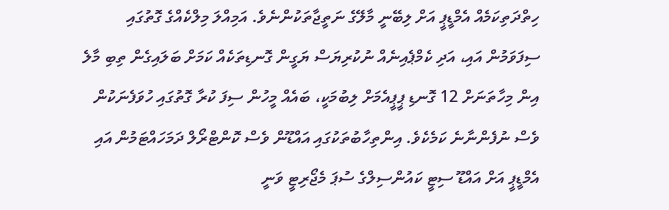ހިތްދަތިކަމެއް އެމްޑީޕީ އަށް ލިބޭނީ މާލޭގެ ނަތީޖާތަކުންނެވެ. އަމިއްލަ މިލްކެއްގެ ގޮތުގައި ސިފަވަމުން އައި، އަދި ކެމްޕެއިނެއް ނުކުރިޔަސް ޔަގީން ގޮނޑިތަކެއް ކަމަށް ބަލައިގެން ތިބި މާލެ އިން މިހާތަނަށް 12 ގޮނޑި ޕީޕީއެމަށް ލިބުމަކީ، ބައެއް މީހުން ސިފަ ކުރާ ގޮތުގައި ހުވަފެނަކުން ވެސް ނުފެންނާނެ ކަމެކެވެ. އިންތިހާބުތަކުގައި އައްޑޫން ވެސް ކޮންޓްރޯލް ދަމަހައްޓަމުން އައި އެމްޑީޕީ އަށް އައްޑޫ ސިޓީ ކައުންސިލްގެ ސުޕަ މެޖޯރިޓީ ވަނީ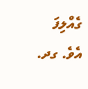ގެއްލިފަ އެވެ. ގދ.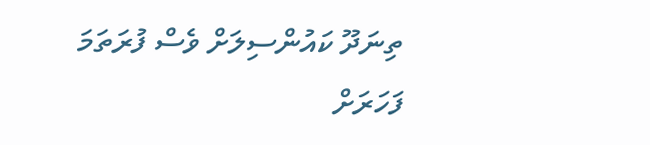ތިނަދޫ ކައުންސިލަށް ވެސް ފުރަތަމަ ފަހަރަށް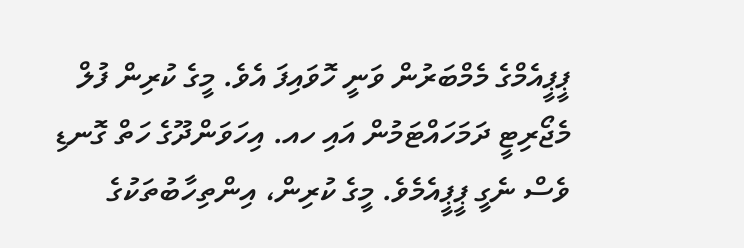ޕީޕީއެމްގެ މެމްބަރުން ވަނީ ހޮވައިފަ އެވެ. މީގެ ކުރިން ފުލް މެޖޯރިޓީ ދަމަހައްޓަމުން އައި ހއ. އިހަވަންދޫގެ ހަތް ގޮނޑި ވެސް ނެގީ ޕީޕީއެމެވެ. މީގެ ކުރިން، އިންތިހާބުތަކުގެ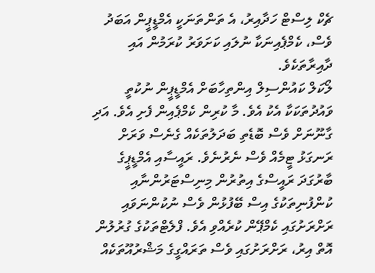ޗެކް ލިސްޓް ހަދާއިރު، އެ ތަންތަނަކީ އެމްޑީޕީން އަބަދު ވެސް، ކެމްޕެއިނަކާ ނުލައި ކަށަވަރު ކުރަމުން އައި ދާއިރާތަކެވެ.
ލޯކަލް ކައުންސިލް އިންތިހާބަށް އެމްޑީޕީން ނުކުތީ ވައުދުތަކަކާ އެކު އެވެ. މާ ކުރިން ކެމްޕެއިން ފެށި އެވެ. އަދި ގާނޫނަށް ވެސް ބޮޑެތި ބަދަލުތަކެއް ގެނެސް ވަރަށް ރަނގަޅު ޓީމެއް ވެސް ނެރުނެވެ. ރައީސާއި އެމްޑީޕީގެ ބާރުގަދަ ރައީސްގެ އިތުރުން މިނިސްޓަރުންނާއި ކުންފުނިތަކުގެ އިސް ބޭފުޅުން ވެސް ނުކުންނަވައި ރަށްރަށުގައި ކެމްޕޭން ކުރެއްވި އެވެ. ފްލެޓްތަކުގެ ގުރުލުން އޮތް އިރު، ރަށްރަށުގައި ވެސް ތަރައްގީގެ މަޝްރުއޫތަކެއް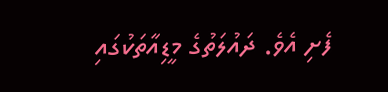ފެށި އެވެ. ދައުލަތުގެ މީޑިއާތަކުގައި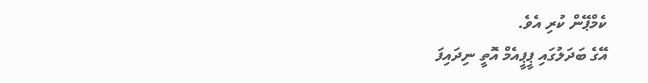ކެމްޕޭން ކުރި އެވެ.
އޭގެ ބަދަލުގައި ޕީޕީއެމް އޮތީ ނިދައިފަ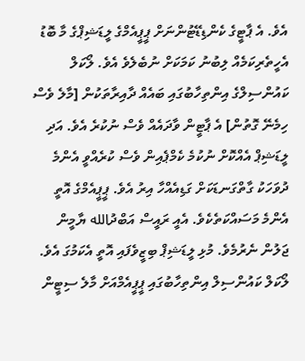އެވެ. އެ ޕާޓީގެ ކެންޑިޑޭޓުންނަށް ޕީޕީއެމްގެ ލީޑަޝިޕްގެ މާ ބޮޑު އެހީތެރިކަމެއް ލިބުނު ކަމަކަށް ނުބެލެވެ އެވެ. ލޯކަލް ކައުންސިލްގެ އިންތިހާބުގައި ބައެއް ދާއިރާތަކުން [މާލެ ވެސް ހިމެނޭ ގޮތުން] އެ ޕާޓީން ވާދައެއް ވެސް ނުކުރެ އެވެ. އަދި ލީޑަޝިޕް އެއްކޮށް ނުކުމެ ކެމްޕެއިން ވެސް ކުރެއްވީ އެންމެ ދުވަހަކު ގާތްގަނޑަކަށް ގަޑިއެއްހާ އިރު އެވެ. ޕީޕީއެމްގެ އޮތީ އެންމެ މަސައްކަތެކެވެ. އެއީ ރައީސް އަބްދުالله ޔާމީން ޖަލުން ނެރުމެވެ. މުޅި ލީޑަޝިޕް ބިޒީވެފައި އޮތީ އެކަމުގަ އެވެ.
ލޯކަލް ކައުންސިލް އިންތިހާބުގައި ޕީޕީއެމްއަށް މާލެ ސިޓީން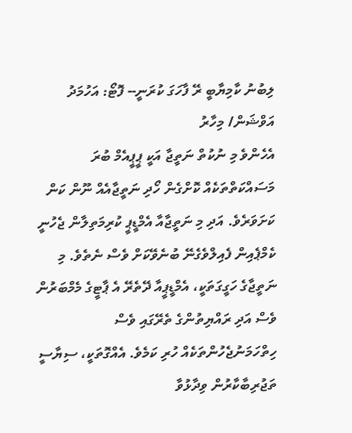ލިބުނު ކާމިޔާބީ ރޭ ފާހަގަ ކުރަނީ-- ފޮޓޯ: އަހުމަދު އަވްޝަން/ މިހާރު
އެހެންވެ މި ނުކުތް ނަތީޖާ އަކީ ޕީޕީއެމް ބުރަ މަސައްކަތްތަކެއް ކޮށްގެން ހޯދި ނަތީޖާއެއް ނޫން ކަން ކަށަވަރެވެ. އަދި މި ނަތީޖާއާ އެމްޑީޕީ ކުރިމަތިލާން ޖެހުނީ ކެމްޕެއިން ފެއިލްވެގެނޭ ބުނެވޭކަށް ވެސް ނެތެވެ. މި ނަތީޖާގެ ހަގީގަތަކީ، އެމްޑީޕީއާ ދޭތެރޭ އެ ޕާޓީގެ މެމްބަރުން ވެސް އަދި ރައްޔިތުންގެ ތެރޭގައި ވެސް ހިތްހަމަނުޖެހުންތަކެއް ހުރި ކަމެވެ. އެއްގޮތަކީ، ސިޔާސީ ތަޖުރިބާކާރުން ވިދާޅުވާ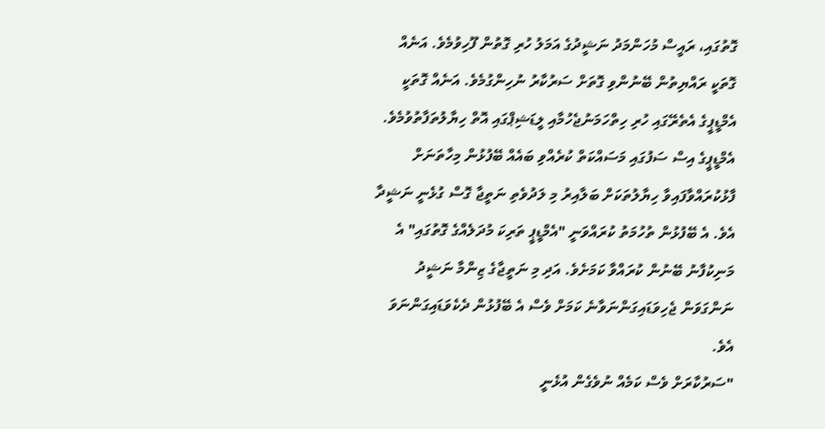ގޮތުގައި، ރައީސް މުހަންމަދު ނަޝީދުގެ އަމަލު ހުރި ގޮތުން ފޫހިވުމެވެ. އަނެއް ގޮތަކީ ރައްޔިތުން ބޭނުންވި ގޮތަށް ސަރުކާރު ނުހިންގުމެވެ. އަނެއް ގޮތަކީ އެމްޑީޕީގެ އެތެރޭގައި ހުރި ހިތްހަމަނުޖެހުމާއި ލީޑަޝިޕްގައި އޮތް ހިޔާލުތަފާތުވުމެވެ.
އެމްޑީޕީގެ އިސް ސަފުގައި މަސައްކަތް ކުރެއްވި ބައެއް ބޭފުޅުން މިހާތަނަށް ފާޅުކުރައްވާފައިވާ ހިޔާލުތަކަށް ބަލާއިރު މި ލަދުވެތި ނަތީޖާ ގޮސް ގުޅެނީ ނަޝީދާ އެވެ. އެ ބޭފުޅުން ތުހުމަތު ކުރައްވަނީ "އެމްޑީޕީ ތަރިކަ މުދަލެއްގެ ގޮތުގައި" އެ މަނިކުފާނު ބޭނުން ކުރައްވާ ކަމަށެވެ. އަދި މި ނަތީޖާގެ ޒިންމާ ނަޝީދު ނަންގަވަން ޖެހިވަޑައިގަންނަވާނެ ކަމަށް ވެސް އެ ބޭފުޅުން ދެކެވަޑައިގަންނަވަ އެވެ.
"ސަރުކާރަށް ވެސް ކަމެއް ނުވެގެން އުޅެނީ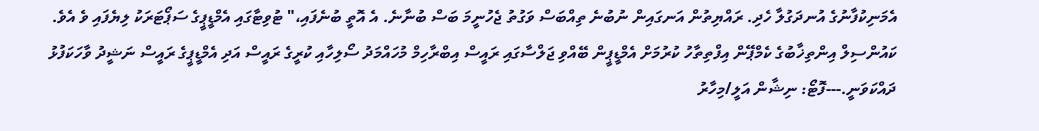އެމަނިކުފާނުގެ އުނދަގުލާ ހެދި. ރައްޔިތުން އަނގައިން ނުބުނެ ތިއްބަސް ވަގުތު ޖެހުނީމަ ބަސް ބުނާނެ. އެ އޮތީ ބުނެފައި،" ޓުވިޓާގައި އެމްޑީޕީގެ ސަޕޯޓަރަކު ލިޔެފައި ވެ އެވެ.
ކައުންސިލް އިންތިޚާބުގެ ކެމްޕޭން އިފްތިތާހު ކުރުމަށް އެމްޑީޕީން ބޭއްވި ޖަލްސާގައި ރައީސް އިބްރާހިމް މުހައްމަދު ސޯލިހާއި ކުރީގެ ރައީސް އަދި އެމްޑީޕީގެ ރައީސް ނަޝީދު ވާހަކަފުޅު ދައްކަވަނީ.---ފޮޓޯ: ނިޝާން އަލީ/މިހާރު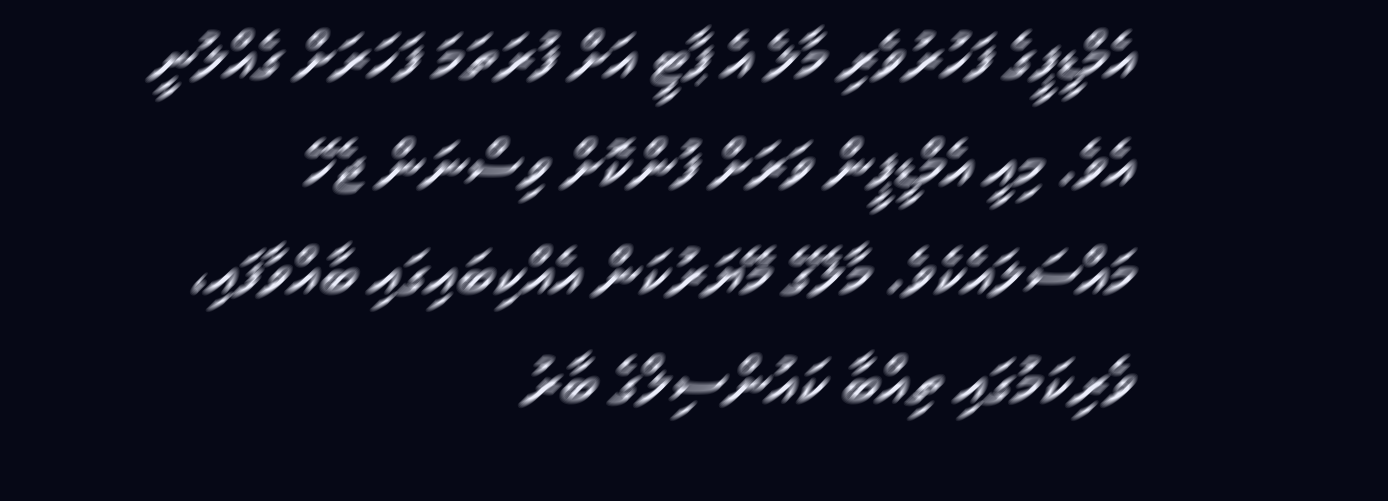އެމްޑީޕީގެ ފަހުރުވެރި މާލެ އެ ޕާޓީ އަށް ފުރަތަމަ ފަހަރަށް ގެއްލުނީ އެވެ. މިއީ އެމްޑީޕީން ވަރަށް ފުންކޮށް ވިސްނަން ޖެހޭ މައްސަލައެކެވެ. މާލޭގެ މޭޔަރުކަން އެއްކިބައިގައި ބާއްވާފައި، ވެރިކަމުގައި ތިއްބާ ކައުންސިލްގެ ބާރު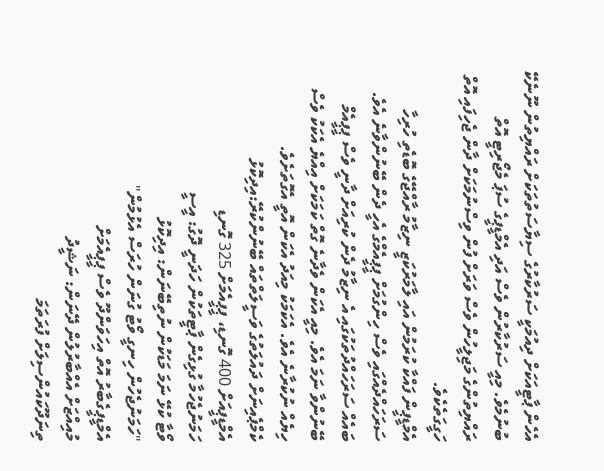އެހެން ޕާޓީއަކަށް ދިއުމަކީ ސަރުކާރުގެ ސިޔާސަތުތަކަށް ރައްޔިތުން ނޫނެކޭ ބުނުމެވެ. މިއީ ސަރުކާރުން ވެސް އަދި އެމްޑީޕީގެ ސުޕަ މެޖޯރިޓީ އޮތް ރައްޔިތުންގެ މަޖިލީހުން ވެސް ވަރަށް ފުން ވިސްނުމަކަށް ދާން ޖެހިފައި އޮތް ހަގީގަތެކެވެ.
އެމްޑީޕީން ފައްކާ ކުރަމުން އައި ލާމަރުކަޒީ ނިޒާމު ރާއްޖޭގެ ބޮޑެތި ހުރިހާ ސަރަހައްދެއްގައި ވެސް ހިންގުމަށް ޕީޕީއެމްގެ އެހީ ދެން ބޭނުންވާނެ އެވެ. ބައެއް ސަރަހައްދުތަކުގައި އެ ނިޒާމު ދެން ކުރިއަށް ދާނީ ވެސް ޕީޕީއެމް ބޭނުންވާ ނަމަ އެވެ. މިއީ އެކަން ވެދާނެ ގޮތް ކަމަކަށް އިއްޔެ އެކަކު ވެސް ހިޔެއް ނުކުރާނެ އެވެ. އެކަމަކު މިއަދު އެކަން އޮތީ އެގޮތަށެވެ.
ކެމްޕެއިނަށް ދައުލަތުގެ ވަސީލަތްތައް ބޭނުންކުރޭ:އިދިކޮޅު
އެމްޑީޕީއަށް 400 ގޮނޑި، ޕީޕީއެމަށް 325 ގޮނޑި
ހަމަނުޖެހުމާ ގުޅިގެން ޕާޓީތަކުން ހަދަނީ ދޮގު: އީސީ
ވޯޓާ ކުޅޭ ނަމަ މަޑަކުން ނުތިބޭނަން: އިދިކޮޅު
"ހަމަނުޖެހުން ހިނގީ ވޯޓު ގުނަން ހުރަސް އެޅުމުން"
އެމްޑީޕީގެބާރު އޮތް އިހަވަންދޫ ވެސް ޕީޕީއެމަށް
މުއިއްޒަށް އެއްބާރުލުން ދޭނަން: ނަޝީދު
ތިނަދޫކައުންސިލަށް ފުރަތަމަ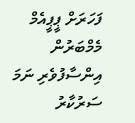ފަހަރަށް ޕީޕީއެމް މެމްބަރުން
އިންސާފުވެރި ނަމަ ސަރުކާރު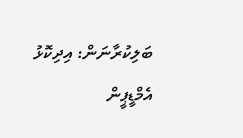ބަލިކުރާނަން: އިދިކޮޅު
އެމްޑީޕީން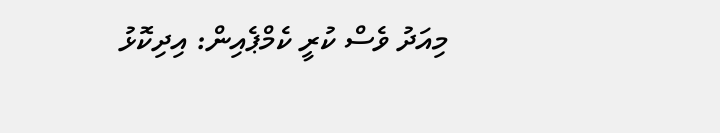މިއަދު ވެސް ކުރީ ކެމްޕެއިން: އިދިކޮޅު